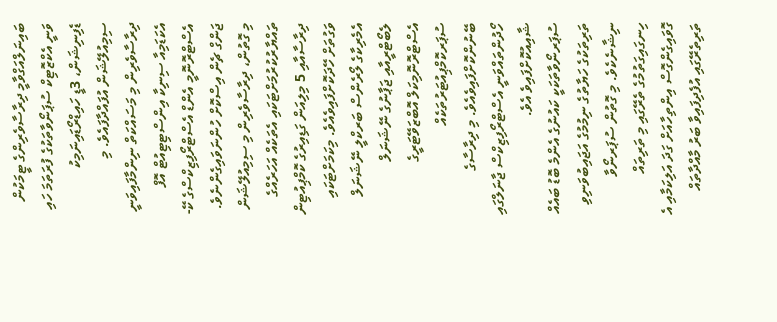ބައިނަލްއަގްވާމީ ދިރާސާވެރިންގެ ޓީމަކުން ވަނީ އެކްޒޮޓިކް ސުޕަނޯވާތަކުގެ ފުރަތަމަ ހައި ޑެފިނިޝަން، 3ޑީ ހައިޑްރޯޑައިނަމިކު ސިމިއުލޭޝަން އުފައްދާފައެވެ. މި ދިރާސާވެރިން މި މަސައްކަތް ނިންމާފައިވަނީ އެކަޑަމިއާ ސިނިކާ އިންސްޓިޓިއުޓް އޮފް އެސްޓްރޮނޮމީ އެންޑް އެސްޓްރޯފިޒިކްސްގެ ކޭ-ޖަންގް ޗެން އިސްކޮށް ހުންނަވައިގެންނެވެ. މި ގޮތުން، ދިރާސާވެރިން މި ސިމިއުލޭޝަން ތައްޔާރުކުރުމަށްޓަކައި އެތަކެއް އަހަރެއްގެ ދިރާސާއާއި 5 މިލިއަން ގަޑިއިރުގެ ކޮމްޕިއުޓިން ވަގުތަށް ހޭދަކޮށްފައިވެއެވެ. މިކަމަށްޓަކައި އެމެރިކާގެ ލޯރެންސް ބަރކްލީ ނޭޝަނަލް ލެބޯޓްރީއާއި ޖަޕާނުގެ ނޭޝަނަލް އެސްޓްރޮނޮމިކަލް އޮބްޒަވޭޓަރީގެ ސުޕަރކޮމްޕިއުޓަރުތަކެއް ބޭނުންކޮށްފައިވެއެވެ. މި ދިރާސާގެ ހޯދުންތައްވަނީ އެސްޓްރޯފިޒިކްސް ޖާނަލްގައި ޝާއިއުކޮށްފައިވެ އެވެ.
ސުޕަރނޯވާތަކަކީ ކައުނުގެ އެންމެ ބޮޑު ބައެއް ތަރިތަކުގެ ހަޔާތުގެ ނިމުމުގެ އަޖައިބުވަނިވި ނިޝާނެކެވެ. މި ގޮތުން ސުޕަރނޯވާ ހިނގައިގަތުމުގެ ތެރޭގައި މި ތަރިތައް ގޮވައިގެންގޮސް އިންތިހާއަށް ގަދަ އަލިކަމާއި އެ ތަރިތެރޭގައި އުފެދިފައިވާ ބަރު މާއްދާތައް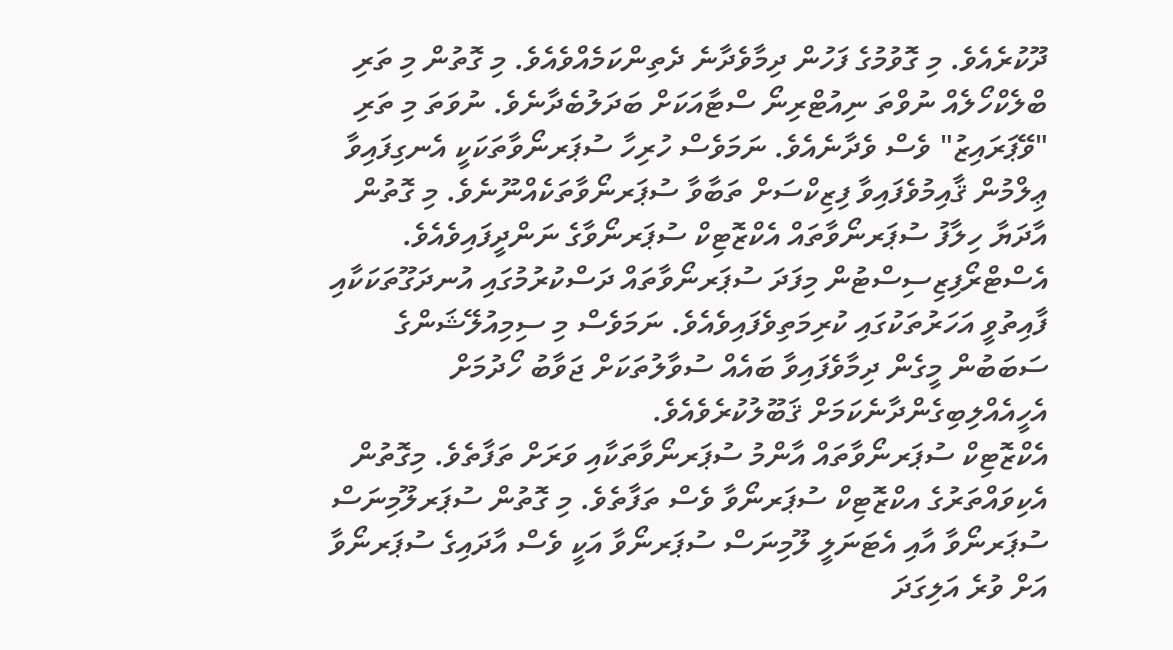ދޫކުރެއެވެ. މި ގޮވުމުގެ ފަހުން ދިމާވެދާނެ ދެތިންކަމެއްވެއެވެ. މި ގޮތުން މި ތަރި ބްލެކްހޯލެއް ނުވްތަ ނިއުޓްރިނޯ ސްޓާއަކަށް ބަދަލުބެދާނެވެ. ނުވަތަ މި ތަރި "ވޭޕަރައިޒު" ވެސް ވެދާނެއެވެ. ނަމަވެސް ހުރިހާ ސުޕަރނޯވާތަކަކީ އެނގިފައިވާ ޢިލްމުން ޤާއިމުވެފައިވާ ފިޒިކްސަށް ތަބާވާ ސުޕަރނޯވާތަކެއްނޫނެވެ. މި ގޮތުން އާދަޔާ ހިލާފު ސުޕަރނޯވާތައް އެކްޒޮޓިކް ސުޕަރނޯވާގެ ނަންދީފައިވެއެވެ. އެސްޓްރޯފިޒިސިސްޓުން މިފަދަ ސުޕަރނޯވާތައް ދަސްކުރުމުގައި އުނދަގޫތަކަކާއި ފާއިތުވީ އަހަރުތަކުގައި ކުރިމަތިވެފައިވެއެވެ. ނަމަވެސް މި ސިމިއުލޭޝަންގެ ސަބަބުން މީގެން ދިމާވެފައިވާ ބައެއް ސުވާލުތަކަށް ޖަވާބު ހޯދުމަށް އެހީއެއްލިބިގެންދާނެކަމަށް ޤަބޫލުކުރެވެއެވެ.
އެކްޒޮޓިކް ސުޕަރނޯވާތައް އާންމު ސުޕަރނޯވާތަކާއި ވަރަށް ތަފާތެވެ. މިގޮތުން އެކިވައްތަރުގެ އކްޒޮޓިކް ސުޕަރނޯވާ ވެސް ތަފާތެވެ. މި ގޮތުން ސުޕަރލޫމިނަސް ސުޕަރނޯވާ އާއި އެޓަނަލީ ލޫމިނަސް ސުޕަރނޯވާ އަކީ ވެސް އާދައިގެ ސުޕަރނޯވާ އަށް ވުރެ އަލިގަދަ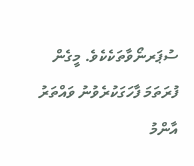ސުޕަރނޯވާތަކެކެވެ. މީގެން ފުރަތަމަ ފާހަގަކުރެވުނު ވައްތަރު އާންމު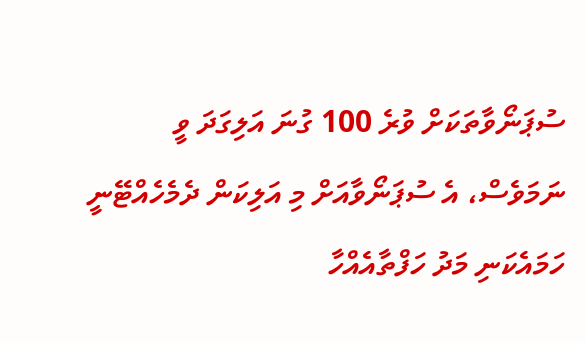ސުޕަނޯވާތަކަށް ވުރެ 100 ގުނަ އަލިގަދަ ވީ ނަމަވެސް، އެ ސުޕަނޯވާއަށް މި އަލިކަން ދެމެހެއްޓޭނީ ހަމައެކަނި މަދު ހަފްތާއެއްހާ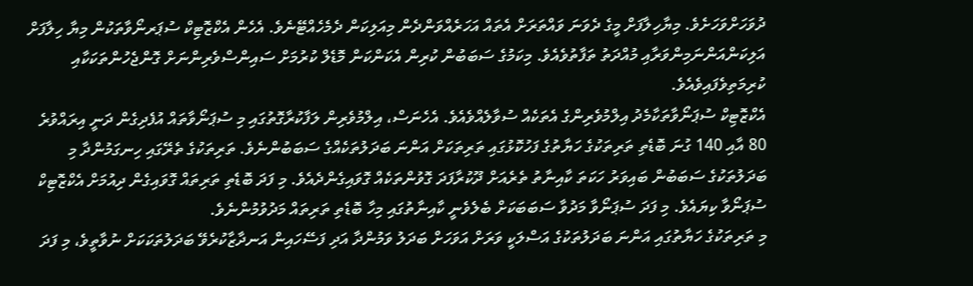ދުވަހަށްވަހަށެވެ. މިޔާހިލާފަށް މީގެ ދެވަނަ ވައްތަރަށް އެތައް އަހަރެއްވަންދެން މިއަލިކަން ދެމެހެއްޓޭނެވެ. އެހެން އެކްޒޮޓިކް ސުޕަރނޯވާތަކުން މިޔާ ހިލާފަށް އަލިކަންއަންނަމިންވަރާއި މުއްދަތު ތަފާތުވެއެވެ. މިކަމުގެ ސަބަބުން ކުރިން އެކަންކަން މޮޑެލް ކުރުމަށް ސައިންސްވެރިންނަށް ގޮންޖެހުންތަކަކާއި ކުރިމަތިވެފައިވެއެވެ.
އެކްޒޮޓިކް ސުޕަނޯވާތަކާމެދު އިލްމުވެރިންގެ އެތަކެއް ސުވާލެއްވެއެވެ. އެހެނަސް، އިލްމުވެރިން ލަފާކުރާގޮތުގައި މި ސުޕަނޯވާތައް އުފެދިގެން ދަނީ އިރައްވުރެ 80 އާއި 140 ގުނަ ބޮޑެތި ތަރިތަކުގެ ހަޔާތުގެ ފަހުކޮޅުގައި ތަރިތަކަށް އަންނަ ބަދަލުތަކެއްގެ ސަބަބުންނެވެ. ތަރިތަކުގެ ތެރޭގައި ހިނގަމުންދާ މި ބަދަލުތަކުގެ ސަބަބުން ބައިވަރު ހަކަތަ ކާއިނާތު ތެރެއަށް ދޫކުރާފަދަ ގޮވުންތަކެއް ގޮވައިގެންދެއެވެ. މި ފަދަ ބޮޑެތި ތަރިތައް ގޮވައިގެން ދިއުމަށް އެކްޒޮޓިކް ސުޕަނޯވާ ކިޔައެވެ. މި ފަދަ ސުޕަނޯވާ މަދުވާ ސަބަބަކަށް ބެލެވެނީ ކާއިނާތުގައި މިހާ ބޮޑެތި ތަރިތައް މަދުވުމުންނެވެ.
މި ތަރިތަކުގެ ހަޔާތުގައި އަންނަ ބަދަލުތަކުގެ އަސްލަކީ ވަރަށް އަވަހަށް ބަދަލު ވަމުންދާ އަދި ފަސޭހައިން އަނދާޒާކުރެވޭ ބަދަލުތަކަކަށް ނުވާތީވެ، މި ފަދަ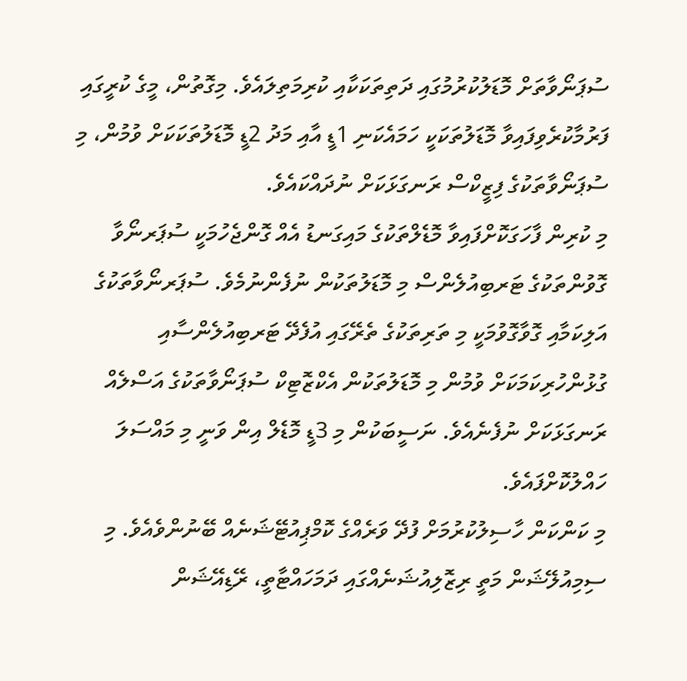ސުޕަނޯވާތަށް މޮޑަލުކުރުމުގައި ދަތިތަކަކާއި ކުރިމަތިލައެވެ. މިގޮތުން، މީގެ ކުރީގައި ފަރުމާކުރެވިފައިވާ މޮޑަލުތަކަކީ ހަމައެކަނި 1ޑީ އާއި މަދު 2ޑީ މޮޑަލުތަކަކަށް ވުމުން، މި ސުޕަނޯވާތަކުގެ ފިޒީކްސް ރަނގަޅަކަށް ނުދައްކައެވެ.
މި ކުރިން ފާހަގަކޮށްފައިވާ މޮޑެލްތަކުގެ މައިގަނޑު އެއް ގޮންޖެހުމަކީ ސުޕަރނޯވާ ގޮވުންތަކުގެ ޓަރބިއުލެންސް މި މޮޑަލުތަކުން ނުފެންނުމެވެ. ސުޕަރނޯވާތަކުގެ އަލިކަމާއި ގޮވާގޮވުމަކީ މި ތަރިތަކުގެ ތެރޭގައި އުފެދޭ ޓަރބިއުލެންސާއި ގުޅުންހުރިކަމަކަށް ވުމުން މި މޮޑަލުތަކުން އެކްޒޮޓިކް ސުޕަނޯވާތަކުގެ އަސްލެއް ރަނގަޅަކަށް ނުފެނެއެވެ. ނަސީބަކުން މި 3ޑީ މޮޑެލް އިން ވަނީ މި މައްސަލަ ހައްލުކޮށްފައެވެ.
މި ކަންކަން ހާސިލުކުރުމަށް ފުދޭ ވަރެއްގެ ކޮމްޕިއުޓޭޝަނެއް ބޭނުންވެއެވެ. މި ސިމިއުލޭޝަން މަތީ ރިޒޮލިއުޝަނެއްގައި ދަމަހައްޓާތީ، ރޭޑިއޭޝަން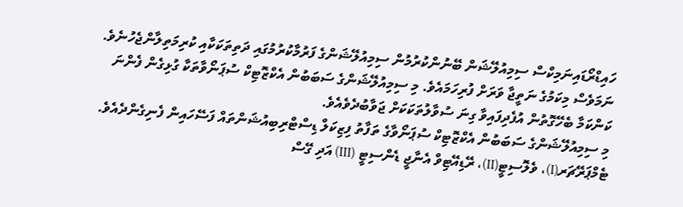ހައިޑްރޯޑައިނަމިކްސް ސިމިއުލޭޝަން ބޭނުންކުރުމުން ސިމިއުލޭޝަންގެ ފަރުމާކުރުމުގައި ދަތިތަކަކާއި ކުރިމަތިލާންޖެހުނެވެ. ނަމަވެސް މިކަމުގެ ނަތީޖާ ވަރަށް ފުރިހަމައެވެ. މި ސިމިއުލޭޝަންގެ ސަބަބުން އެކްޒޮޓިކް ސުޕަނޯވާތަކާ ގުޅިގެން ފެންނަ ކަންކަމާ ބެހޭގޮތުން އުފެދިފައިވާ ގިނަ ސުވާލުތަކަކަށް ޖަވާބުދެވެއެވެ.
މި ސިމިއުލޭޝަންގެ ސަބަބުން އެކްޒޮޓިކް ސުޕަނޯވާގެ ތަފާތު ފިޒިކަލް ޑިސްޓްރިބިއުޝަންތައް ފަސޭހައިން ފެނިގެންދެއެވެ. ޓެމްޕަރޭޗަރ(I)، ވެލޮސިޓީ(II)، ރޭޑިއޭޓިވް އެނާޖީ ޑެންސިޓީ (III) އަދި ގޭސް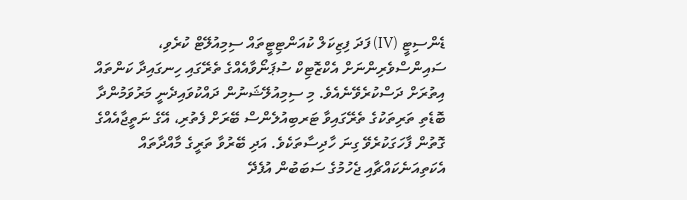ޑެންސިޓީ (IV) ފަދަ ފިޒިކަލް ކުއަންޓިޓީތައް ސިމިއުލޭޓް ކުރެވި، ސައިންސްވެރިންނަށް އެކްޒޮޓިކް ސުޕަނޯވާއެއްގެ ތެރޭގައި ހިނގައިދާ ކަންތައް އިތުރަށް ދަސްކުރެވޭނެއެވެ. މި ސިމިއުލޭޝަނުން ދައްކުވައިދެނީ މަރުވަމުންދާ ބޮޑެތި ތަރިތަކުގެ ތެރޭގައިވާ ޓަރބިއުލެންސް ބޭރަށް ފެތުރި، އޭގެ ނަތީޖާއެއްގެ ގޮތުން ފާހަގަކުރެވޭ ގިނަ ހާދިސާތަކެވެ. އަދި ބޭރުވާ ތަރީގެ މާއްދާތައް އެކަތިއަނެކައްޗާއި ޖެހުމުގެ ސަބަބުން އުފެދޭ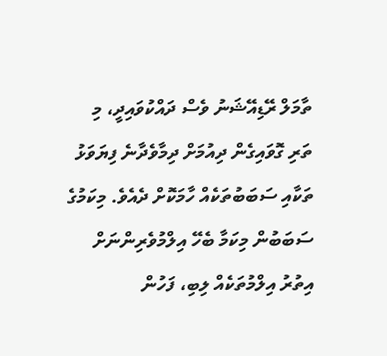ތާމަލް ރޭޑިއޭޝަނު ވެސް ދައްކުވައިދީ، މި ތަރި ގޮވައިގެން ދިއުމަށް ދިމާވެދާނެ ފިޔަވަޅު ތަކާއި ސަބަބުތަކެއް ހާމަކޮށް ދެއެވެ. މިކަމުގެ ސަބަބުން މިކަމާ ބެހޭ އިލްމުވެރިންނަށް އިތުރު އިލްމުތަކެއް ލިބި، ފަހުން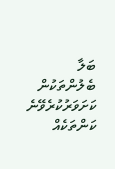ބަލާ ބެލުންތަކުން ކަށަވަރުކުރެވޭނެ ކަންތަކެއް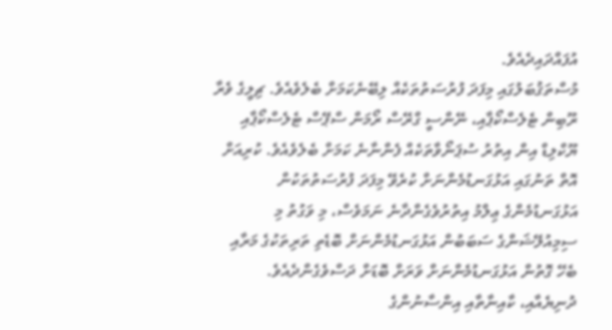އުފައްދައިދެއެވެ.
މުސްތަޤުބަލުގައި މިފަދަ ފުރުސަތުތަކެއް ލިބޭނެކަމަށް ބެލެވެއެވެ. ޗިލީގެ ވެރާ ރޫބިން ޓެލެސްކޯޕާއި، ނޭންސީ ގްރޭސް ރޯމަން ސްޕޭސް ޓެލެސްކޯޕާއި ޔޫކްލިޑް އިން އިތުރު ސުޕަނޯވާތަކެއް ފެންނާނެ ކަމަށް ބެލެވެއެވެ. ކުރިއަށް އޮތް ތަނުގައި އަޅުގަނޑުމެންނަށް ކުރެވޭ މިފަދަ ފުރުސަތުތަކުން އަޅުގަނޑުމެންގެ ޢިލްމު އިތުރުވެގެންދާނެ ނަމަވެސް، މި ވަގުތު މި ސިމިއުލޭޝަންގެ ސަބަބުން އަޅުގަނޑުމެންނަށް ބޮޑެތި ތަރިތަކުގެ މަރާއި ބެހޭ ގޮތުން އަޅުގަނޑުމެންނަށް ވަރަށް ބޮޑަށް ދަސްވެގެންދެއެވެ.
ދުނިޔެއާއި، ކާއިނާތާއި އިންސާނުންގެ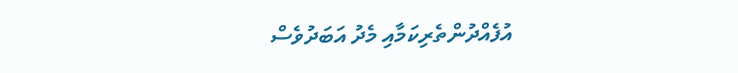އުފެއްދުންތެރިކަމާއި މެދު އަބަދުވެސް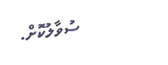ސުވާލުކޮށް.